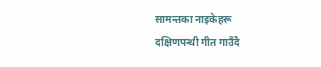सामन्तका नाइकेहरू
दक्षिणपन्थी गीत गाउँदै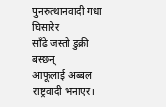पुनरुत्थानवादी गधा घिसारेर
साँढे जस्तो डुक्री बस्छन्
आफूलाई अब्बल राष्ट्रवादी भनाएर।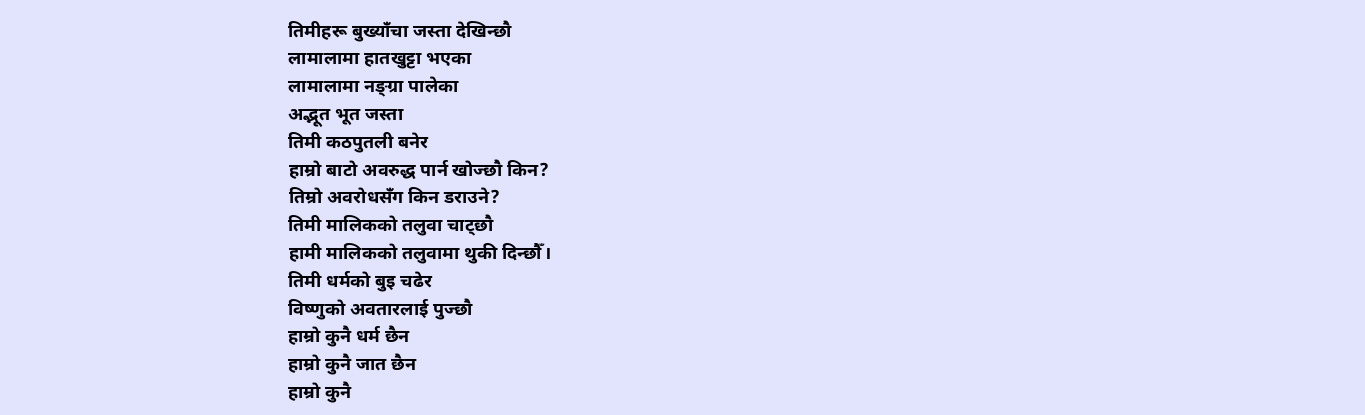तिमीहरू बुख्याँचा जस्ता देखिन्छौ
लामालामा हातखुट्टा भएका
लामालामा नङ्ग्रा पालेका
अद्भूत भूत जस्ता
तिमी कठपुतली बनेर
हाम्रो बाटो अवरुद्ध पार्न खोज्छौ किन?
तिम्रो अवरोधसँग किन डराउने?
तिमी मालिकको तलुवा चाट्छौ
हामी मालिकको तलुवामा थुकी दिन्छौँ।
तिमी धर्मको बुइ चढेर
विष्णुको अवतारलाई पुज्छौ
हाम्रो कुनै धर्म छैन
हाम्रो कुनै जात छैन
हाम्रो कुनै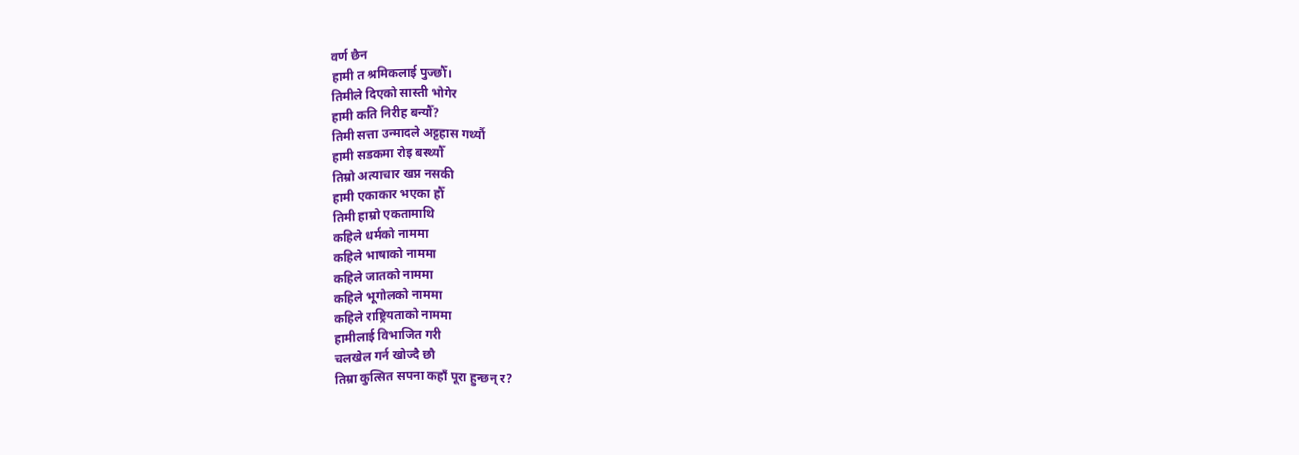वर्ण छैन
हामी त श्रमिकलाई पुज्छौँ।
तिमीले दिएको सास्ती भोगेर
हामी कति निरीह बन्यौँ?
तिमी सत्ता उन्मादले अट्टहास गर्थ्यौ
हामी सडकमा रोइ बस्थ्यौँ
तिम्रो अत्याचार खप्न नसकी
हामी एकाकार भएका हौँ
तिमी हाम्रो एकतामाथि
कहिले धर्मको नाममा
कहिले भाषाको नाममा
कहिले जातको नाममा
कहिले भूगोलको नाममा
कहिले राष्ट्रियताको नाममा
हामीलाई विभाजित गरी
चलखेल गर्न खोज्दै छौ
तिम्रा कुत्सित सपना कहाँ पूरा हुन्छन् र?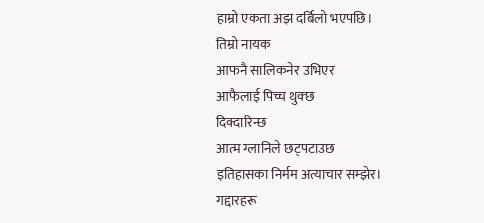हाम्रो एकता अझ दर्बिलो भएपछि।
तिम्रो नायक
आफनै सालिकनेर उभिएर
आफैलाई पिच्च थुक्छ
दिक्दारिन्छ
आत्म ग्लानिले छट्पटाउछ
इतिहासका निर्मम अत्याचार सम्झेर।
गद्दारहरू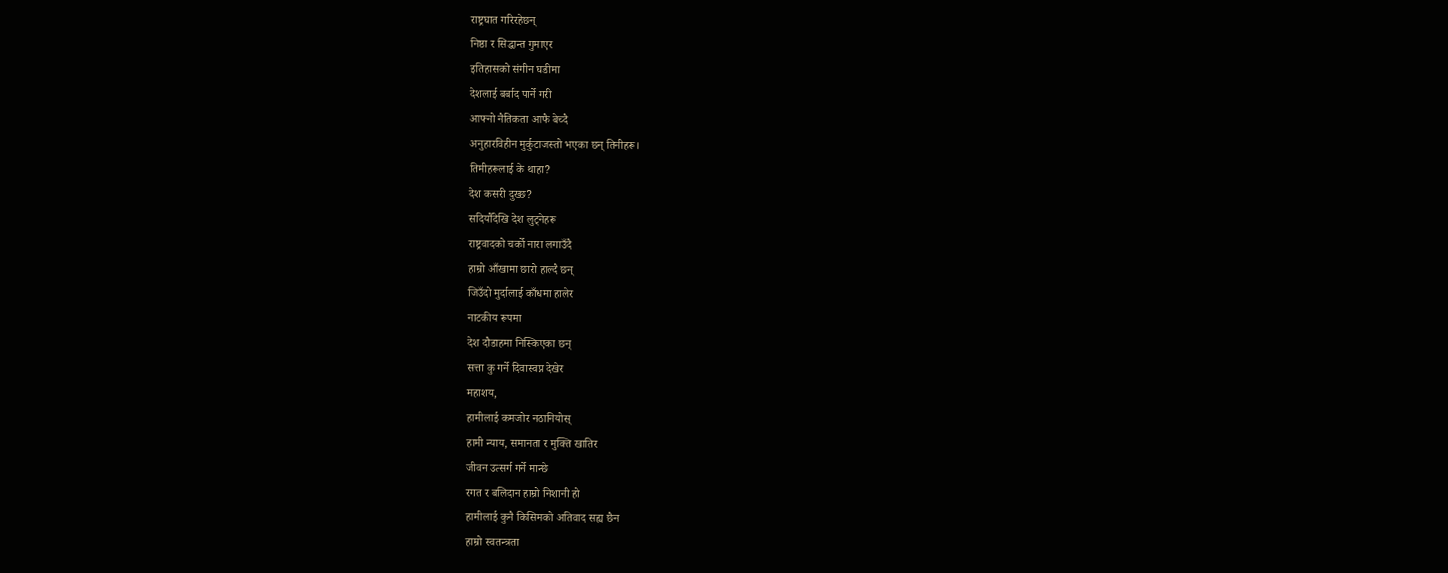राष्ट्रघात गरिरहेछन्
निष्ठा र सिद्धान्त गुमाएर
इतिहासको संगीन घडीमा
देशलाई बर्बाद पार्ने गरी
आफ्नो नैतिकता आफै बेच्दै
अनुहारविहीन मुर्कुटाजस्तो भएका छन् तिनीहरू।
तिमीहरूलाई के थाहा?
देश कसरी दुख्छ?
सदियौँदेखि देश लुट्नेहरू
राष्ट्रवादको चर्को नारा लगाउँदै
हाम्रो आँखामा छारो हाल्दै छन्
जिउँदो मुर्दालाई काँधमा हालेर
नाटकीय रूपमा
देश दौडाहमा निस्किएका छन्
सत्ता कु गर्ने दिवास्वप्न देखेर
महाशय,
हामीलाई कमजोर नठानियोस्
हामी न्याय, समानता र मुक्ति खातिर
जीवन उत्सर्ग गर्ने मान्छे
रगत र बलिदान हाम्रो निशानी हो
हामीलाई कुनै किसिमको अतिवाद सह्य छैन
हाम्रो स्वतन्त्रता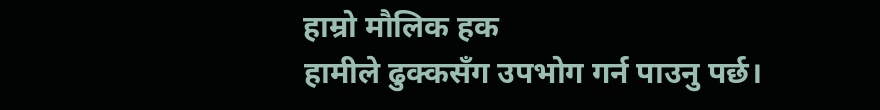हाम्रो मौलिक हक
हामीले ढुक्कसँग उपभोग गर्न पाउनु पर्छ।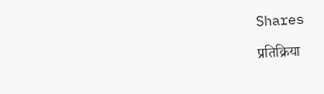Shares

प्रतिक्रिया